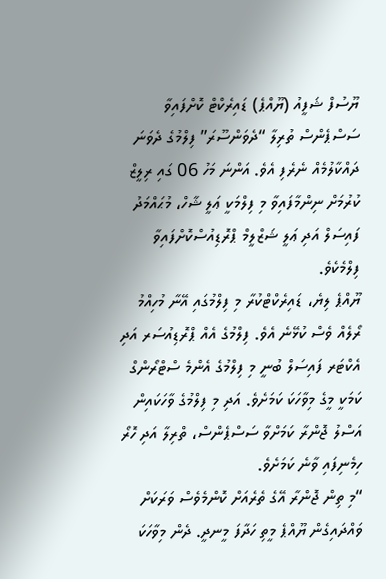ޔޫސުފް ޝަފީއު (ޔޫއްޕެ) ޑައިރެކްޓް ކޮށްފައިވާ ސަސްޕެންސް ތުރިލާ “ދެވަންސޫރަ” ފިލްމުގެ ދެވަނަ ދައްކާލުމެއް ނެރެފި އެވެ. އަންނަ މަހު 06 ގައި ރިލީޒް ކުރުމަށް ނިންމާފައިވާ މި ފިލްމަކީ ޢަލީ ޝާހް، މުޙައްމަދު ފައިސަލް އަދި ޢަލީ ޝަޒްލީމް ޕްރޮޑިއުސްކޮށްފައިވާ ފިލްމެކެވެ.
ޔޫއްޕެ ލިޔެ، ޑައިރެކްޓްކުރާ މި ފިލްމުގައި އޭނާ މުހިއްމު ރޯލެއް ވެސް ކުޅޭނެ އެވެ. ފިލްމުގެ އެއް ޕްރޮޑިއުސަރ އަދި އެކްޓަރ ފައިސަލް ބުނީ މި ފިލްމުގެ އެންމެ ސްޓްރޯންގް ކަމަކީ މީގެ މިވާހަކަ ކަމަށެވެ. އަދި މި ފިލްމުގެ ވާހަކައިން އަސްލު ޖޮންރާ ކަމަށްވާ ސަސްޕެންސް، ތްރިލާ އަދި ހޮރޯ ހިމެނިފައި ވާނެ ކަމަށެވެ.
“މި ތިން ޖޮންރާ އޭގެ ތެރެއަށް ކޮންމެވެސް ވަރަކަށް ވައްދައިގެން ޔޫއްޕެ މީތި ހަދާފަ މީނދީ. ދެން މިވާހަކަ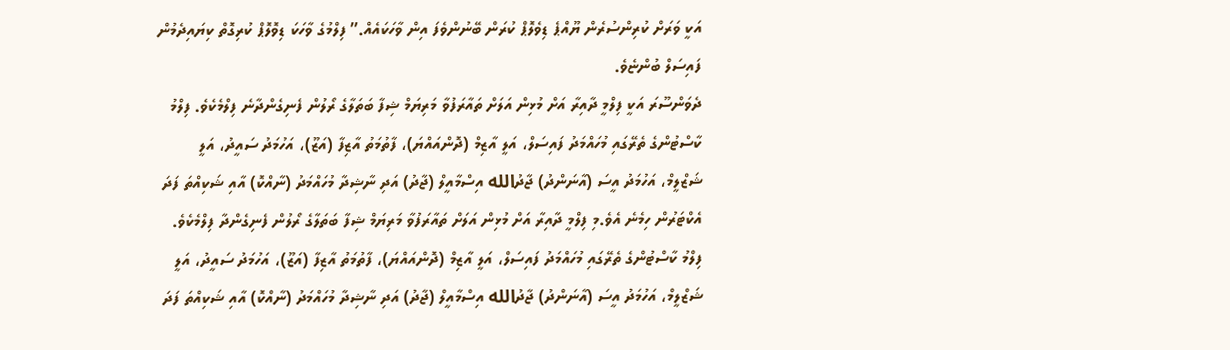އަކީ ވަރަށް ކުރިންސުރެން ޔޫއްޕެ ޑިވެލޮޕް ކުރަން ބޭނުންވެފަ އިން ވާހަކައެއް.” ފިލްމުގެ ވާހަކަ ޑިވޮލޮޕް ކުރިގޮތް ކިޔައިދެމުން ފައިސަލް ބުންޏެވެ.
ދެވަންސޫރަ އަކީ ފިލްމީ ދާއިރާ އަށް މުޅިން އަލަށް ތައާރަފުވާ މަރިޔަމް ޝިފާ ބަތަލާގެ ރޯލުން ފެނިގެންދާނެ ފިލްމެކެވެ. ފިލްމު ކާސްޓުންގެ ތެރޭގައި މުހައްމަދު ފައިސަލް، އަލީ އާޒިމް (ދޮންއައްޔަ)، ފާތުމަތު އާޒިފާ (އަޒޫ)، އަހުމަދު ސައީދު، އަލީ ޝަޒްލީމް، އަހުމަދު އީސަ (އާނަންދު) ޖާދުالله އިސްމާއީލް (ޖާދު) އަދި ނާޝިދާ މުހައްމަދު (ނާއްކޮ) އާއި ޝަކިއްތަ ފަދަ އެކްޓަރުން ހިމެނެ އެވެ.މި ފިލްމީ ދާއިރާ އަށް މުޅިން އަލަށް ތައާރަފުވާ މަރިޔަމް ޝިފާ ބަތަލާގެ ރޯލުން ފެނިގެންދާ ފިލްމެކެވެ. ފިލްމު ކާސްޓުންގެ ތެރޭގައި މުހައްމަދު ފައިސަލް، އަލީ އާޒިމް (ދޮންއައްޔަ)، ފާތުމަތު އާޒިފާ (އަޒޫ)، އަހުމަދު ސައީދު، އަލީ ޝަޒްލީމް، އަހުމަދު އީސަ (އާނަންދު) ޖާދުالله އިސްމާއީލް (ޖާދު) އަދި ނާޝިދާ މުހައްމަދު (ނާއްކޮ) އާއި ޝަކިއްތަ ފަދަ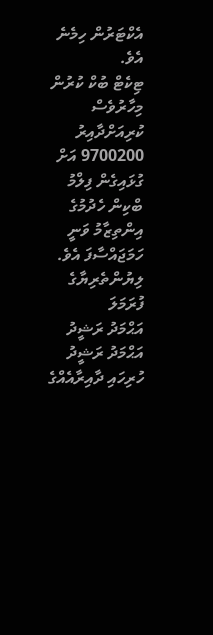އެކްޓަރުން ހިމެނެ އެވެ.
ޓިކެޓް ބުކް ކުރުން މިހާރުވެސް ކުރިއަށްދާއިރު 9700200 އަށް ގުޅައިގެން ފިލްމު ބްކިން ހެދުމުގެ އިންތިޒާމު ވަނީ ހަމަޖައްސާފަ އެވެ.
ލިޔުންތެރިޔާގެ ފުރަމަލަ
އަޙްމަދު ރަޝީދު
އަޙްމަދު ރަޝީދު
ހުރިހައި ދާއިރާއެއްގެ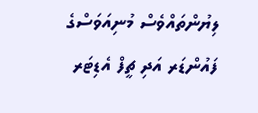ލިޔުންތައްވެސް މުނިއަވަސްގެ ފައުންޑަރ އަދި ޗީފް އެޑިޓަރ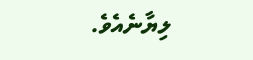ލިޔާނެއެވެ.